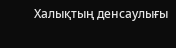Халықтың денсаулығы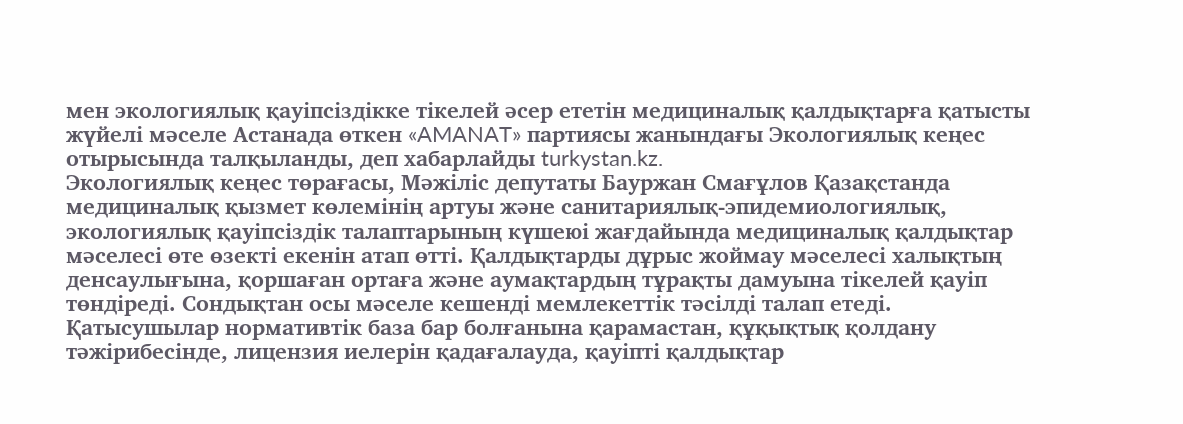мен экологиялық қауіпсіздікке тікелей әсер ететін медициналық қалдықтарға қатысты жүйелі мәселе Астанада өткен «AMANAT» партиясы жанындағы Экологиялық кеңес отырысында талқыланды, деп хабарлайды turkystan.kz.
Экологиялық кеңес төрағасы, Мәжіліс депутаты Бауржан Смағұлов Қазақстанда медициналық қызмет көлемінің артуы және санитариялық-эпидемиологиялық, экологиялық қауіпсіздік талаптарының күшеюі жағдайында медициналық қалдықтар мәселесі өте өзекті екенін атап өтті. Қалдықтарды дұрыс жоймау мәселесі халықтың денсаулығына, қоршаған ортаға және аумақтардың тұрақты дамуына тікелей қауіп төндіреді. Сондықтан осы мәселе кешенді мемлекеттік тәсілді талап етеді.
Қатысушылар нормативтік база бар болғанына қарамастан, құқықтық қолдану тәжірибесінде, лицензия иелерін қадағалауда, қауіпті қалдықтар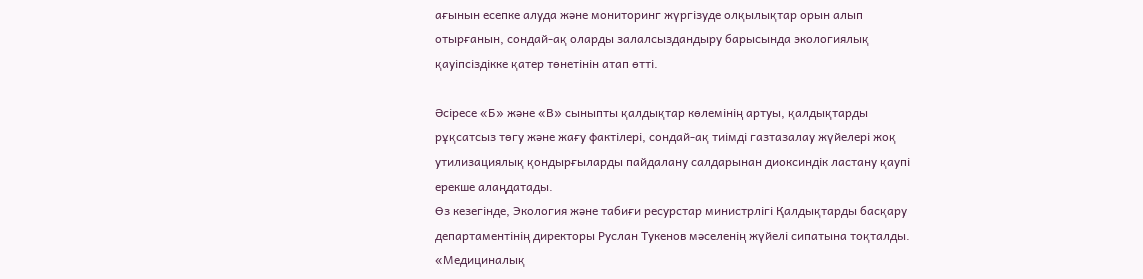ағынын есепке алуда және мониторинг жүргізуде олқылықтар орын алып отырғанын, сондай-ақ оларды залалсыздандыру барысында экологиялық қауіпсіздікке қатер төнетінін атап өтті.

Әсіресе «Б» және «В» сыныпты қалдықтар көлемінің артуы, қалдықтарды рұқсатсыз төгу және жағу фактілері, сондай-ақ тиімді газтазалау жүйелері жоқ утилизациялық қондырғыларды пайдалану салдарынан диоксиндік ластану қаупі ерекше алаңдатады.
Өз кезегінде, Экология және табиғи ресурстар министрлігі Қалдықтарды басқару департаментінің директоры Руслан Тукенов мәселенің жүйелі сипатына тоқталды.
«Медициналық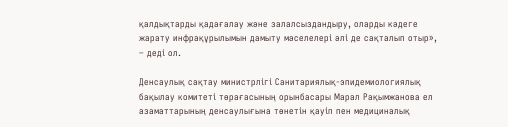қалдықтарды қадағалау және залалсыздандыру, оларды кәдеге жарату инфрақұрылымын дамыту мәселелері әлі де сақталып отыр», – деді ол.

Денсаулық сақтау министрлігі Санитариялық-эпидемиологиялық бақылау комитеті төрағасының орынбасары Марал Рақымжанова ел азаматтарының денсаулығына төнетін қауіп пен медициналық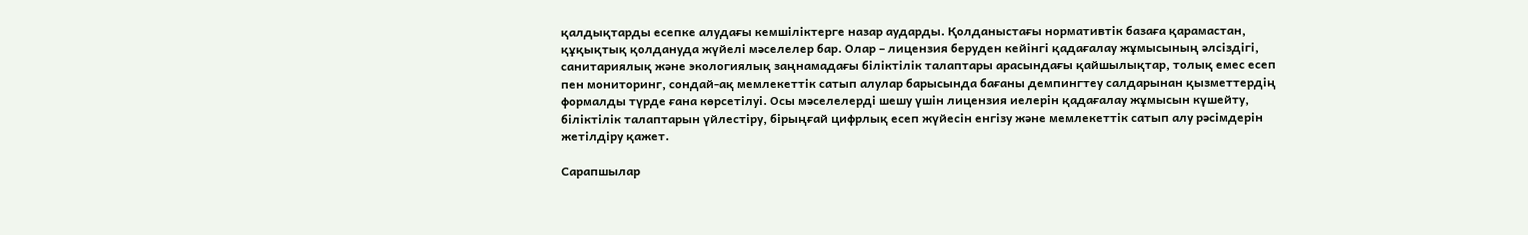қалдықтарды есепке алудағы кемшіліктерге назар аударды. Қолданыстағы нормативтік базаға қарамастан, құқықтық қолдануда жүйелі мәселелер бар. Олар – лицензия беруден кейінгі қадағалау жұмысының әлсіздігі, санитариялық және экологиялық заңнамадағы біліктілік талаптары арасындағы қайшылықтар, толық емес есеп пен мониторинг, сондай-ақ мемлекеттік сатып алулар барысында бағаны демпингтеу салдарынан қызметтердің формалды түрде ғана көрсетілуі. Осы мәселелерді шешу үшін лицензия иелерін қадағалау жұмысын күшейту, біліктілік талаптарын үйлестіру, бірыңғай цифрлық есеп жүйесін енгізу және мемлекеттік сатып алу рәсімдерін жетілдіру қажет.

Сарапшылар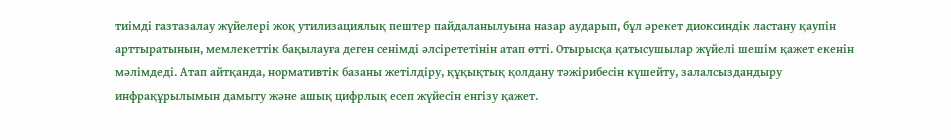тиімді газтазалау жүйелері жоқ утилизациялық пештер пайдаланылуына назар аударып, бұл әрекет диоксиндік ластану қаупін арттыратынын, мемлекеттік бақылауға деген сенімді әлсірететінін атап өтті. Отырысқа қатысушылар жүйелі шешім қажет екенін мәлімдеді. Атап айтқанда, нормативтік базаны жетілдіру, құқықтық қолдану тәжірибесін күшейту, залалсыздандыру инфрақұрылымын дамыту және ашық цифрлық есеп жүйесін енгізу қажет.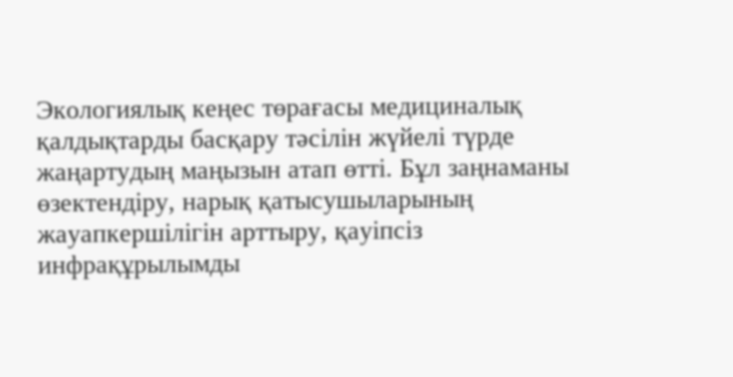Экологиялық кеңес төрағасы медициналық қалдықтарды басқару тәсілін жүйелі түрде жаңартудың маңызын атап өтті. Бұл заңнаманы өзектендіру, нарық қатысушыларының жауапкершілігін арттыру, қауіпсіз инфрақұрылымды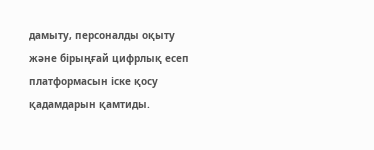дамыту, персоналды оқыту және бірыңғай цифрлық есеп платформасын іске қосу қадамдарын қамтиды.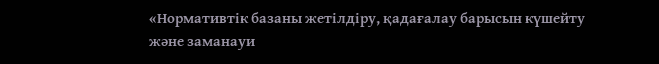«Нормативтік базаны жетілдіру, қадағалау барысын күшейту және заманауи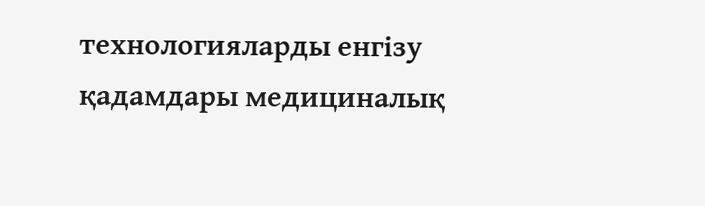технологияларды енгізу қадамдары медициналық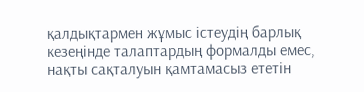қалдықтармен жұмыс істеудің барлық кезеңінде талаптардың формалды емес, нақты сақталуын қамтамасыз ететін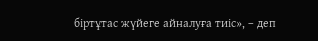біртұтас жүйеге айналуға тиіс», – деп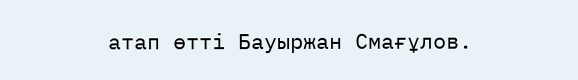атап өтті Бауыржан Смағұлов.